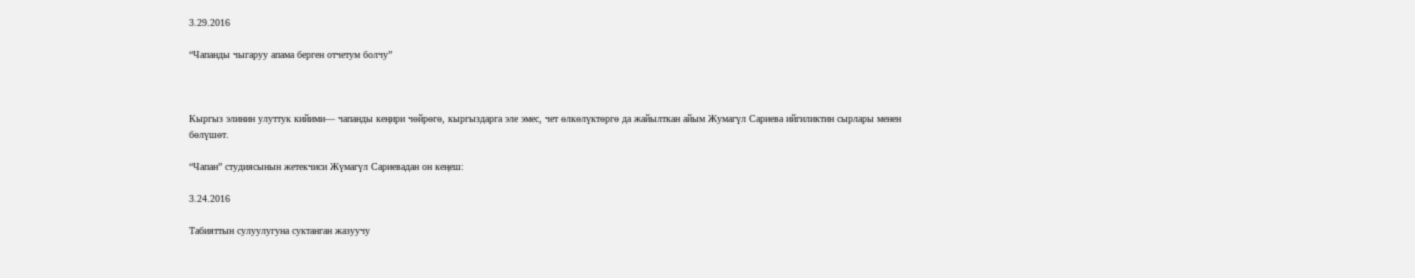3.29.2016

“Чапанды чыгаруу апама берген отчетум болчу”



Кыргыз элинин улуттук кийими— чапанды кеңири чөйрөгө, кыргыздарга эле эмес, чет өлкөлүктөргө да жайылткан айым Жумагүл Сариева ийгиликтин сырлары менен бөлүшөт.

“Чапан” студиясынын жетекчиси Жүмагүл Сариевадан он кеңеш:

3.24.2016

Табияттын сулуулугуна суктанган жазуучу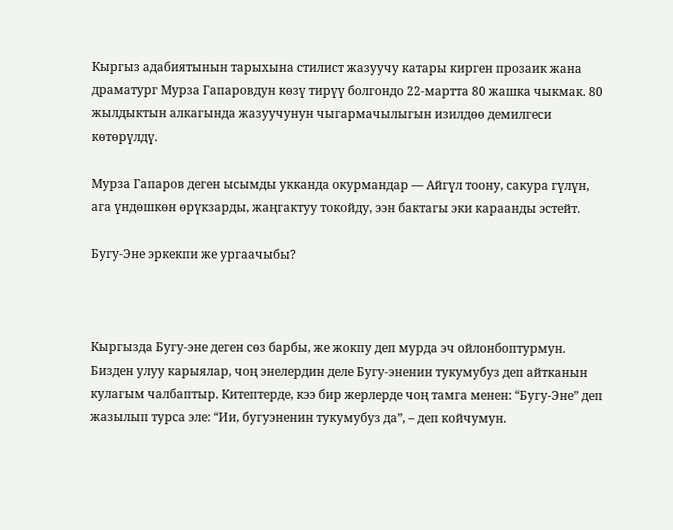Кыргыз адабиятынын тарыхына стилист жазуучу катары кирген прозаик жана драматург Мурза Гапаровдун көзү тирүү болгондо 22-мартта 80 жашка чыкмак. 80 жылдыктын алкагында жазуучунун чыгармачылыгын изилдөө демилгеси көтөрүлдү.

Мурза Гапаров деген ысымды укканда окурмандар — Айгүл тоону, сакура гүлүн, ага үндөшкөн өрүкзарды, жаңгактуу токойду, ээн бактагы эки караанды эстейт.

Бугу-Эне эркекпи же ургаачыбы?



Кыргызда Бугу-эне деген сөз барбы, же жокпу деп мурда эч ойлонбоптурмун. Бизден улуу карыялар, чоң энелердин деле Бугу-эненин тукумубуз деп айтканын кулагым чалбаптыр. Китептерде, кээ бир жерлерде чоң тамга менен: “Бугу-Эне” деп жазылып турса эле: “Ии, бугуэненин тукумубуз да”, – деп койчумун.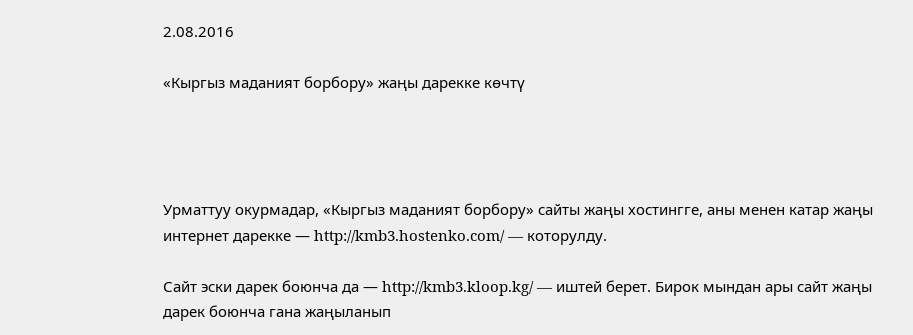2.08.2016

«Кыргыз маданият борбору» жаңы дарекке көчтү




Урматтуу окурмадар, «Кыргыз маданият борбору» сайты жаңы хостингге, аны менен катар жаңы интернет дарекке — http://kmb3.hostenko.com/ — которулду.

Сайт эски дарек боюнча да — http://kmb3.kloop.kg/ — иштей берет. Бирок мындан ары сайт жаңы дарек боюнча гана жаңыланып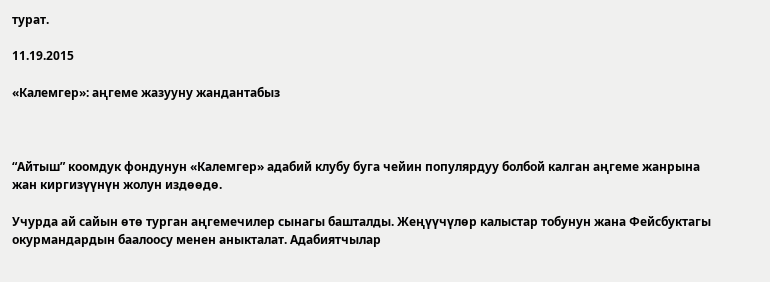турат.

11.19.2015

«Калемгер»: аңгеме жазууну жандантабыз



“Айтыш” коомдук фондунун «Калемгер» адабий клубу буга чейин популярдуу болбой калган аңгеме жанрына жан киргизүүнүн жолун издөөдө.

Учурда ай сайын өтө турган аңгемечилер сынагы башталды. Жеңүүчүлөр калыстар тобунун жана Фейсбуктагы окурмандардын баалоосу менен аныкталат. Адабиятчылар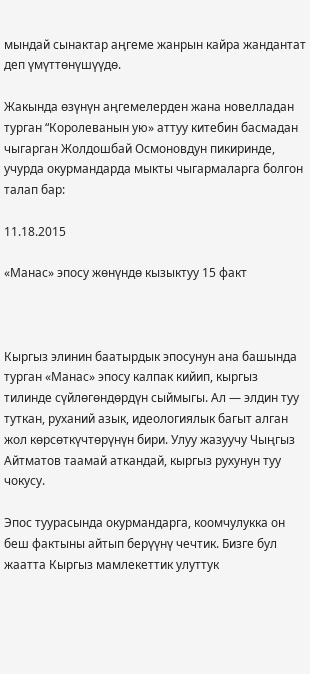мындай сынактар аңгеме жанрын кайра жандантат деп үмүттөнүшүүдө.

Жакында өзүнүн аңгемелерден жана новелладан турган “Королеванын ую» аттуу китебин басмадан чыгарган Жолдошбай Осмоновдун пикиринде, учурда окурмандарда мыкты чыгармаларга болгон талап бар:

11.18.2015

«Манас» эпосу жөнүндө кызыктуу 15 факт



Кыргыз элинин баатырдык эпосунун ана башында турган «Манас» эпосу калпак кийип, кыргыз тилинде сүйлөгөндөрдүн сыймыгы. Ал — элдин туу туткан, руханий азык, идеологиялык багыт алган жол көрсөткүчтөрүнүн бири. Улуу жазуучу Чыңгыз Айтматов таамай аткандай, кыргыз рухунун туу чокусу.

Эпос туурасында окурмандарга, коомчулукка он беш фактыны айтып берүүнү чечтик. Бизге бул жаатта Кыргыз мамлекеттик улуттук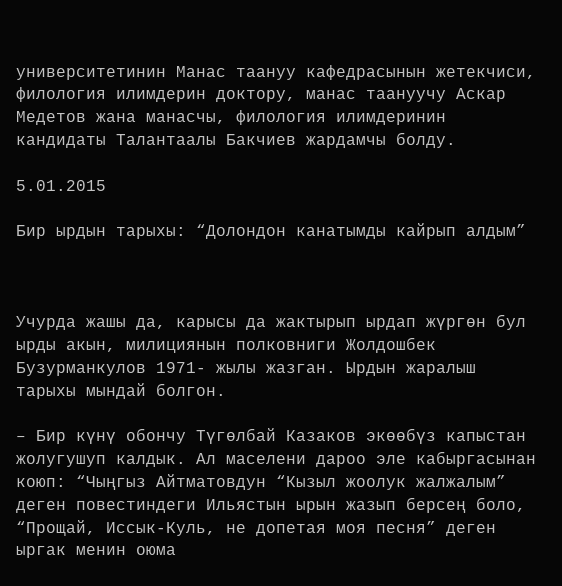университетинин Манас таануу кафедрасынын жетекчиси, филология илимдерин доктору, манас таануучу Аскар Медетов жана манасчы, филология илимдеринин кандидаты Талантаалы Бакчиев жардамчы болду.

5.01.2015

Бир ырдын тарыхы: “Долондон канатымды кайрып алдым”



Учурда жашы да, карысы да жактырып ырдап жүргөн бул ырды акын, милициянын полковниги Жолдошбек Бузурманкулов 1971- жылы жазган. Ырдын жаралыш тарыхы мындай болгон.

– Бир күнү обончу Түгөлбай Казаков экөөбүз капыстан жолугушуп калдык. Ал маселени дароо эле кабыргасынан коюп: “Чыңгыз Айтматовдун “Кызыл жоолук жалжалым” деген повестиндеги Ильястын ырын жазып берсең боло, “Прощай, Иссык-Куль, не допетая моя песня” деген ыргак менин оюма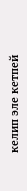келип эле кетпей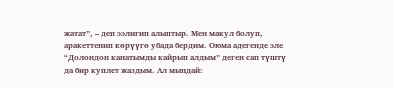жатат”, – деп ээлигип алыптыр. Мен макул болуп, аракеттенип көрүүгө убада бердим. Оюма адегенде эле “Долондон канатымды кайрып алдым” деген сап түштү да бир куплет жаздым. Ал мындай: